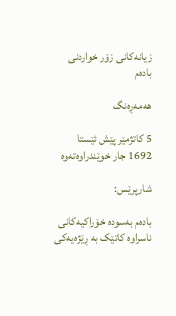زیانەکانى زۆر خواردنى بادەم

هەمەڕەنگ

5 کاتژمێر پێش ئێستا‌ 1692 جار خوێندراوه‌ته‌وه

شارپرێس:

بادەم بەسودە خۆراکیەکانی ناسراوە کاتێک بە ڕێژەیەکی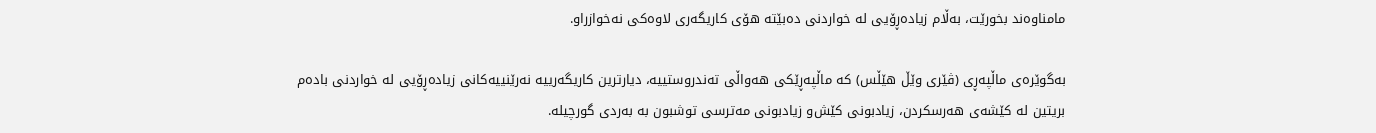مامناوەند بخورێت، بەڵام زیادەڕۆیی لە خواردنی دەبێتە هۆی کاریگەری لاوەکی نەخوازراو.

بەگوێرەی ماڵپەڕی (ڤێری وێڵ هێڵس) کە ماڵپەڕێکی هەواڵی تەندروستییە، دیارترین کاریگەرییە نەرێنییەکانی زیادەڕۆیی لە خواردنی بادەم بریتین لە کێشەی هەرسکردن، زیادبونی کێش‌و زیادبونی مەترسی توشبون بە بەردی گورچیلە.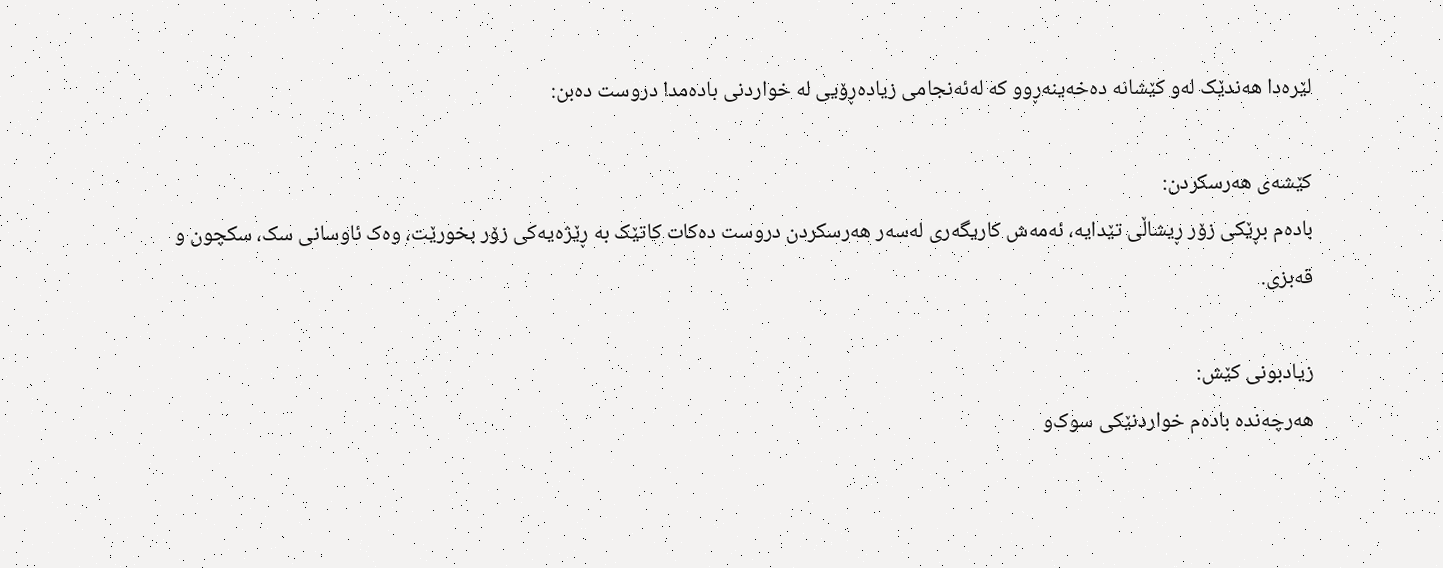لێرەدا هەندێک لەو کێشانە دەخەینەڕوو کە لەئەنجامی زیادەڕۆیی لە خواردنی بادەمدا دروست دەبن:

کێشەی هەرسکردن:
بادەم بڕێکی زۆر ڕیشاڵی تێدایە، ئەمەش کاریگەری لەسەر هەرسکردن دروست دەکات کاتێک بە ڕێژەیەکی زۆر بخورێت، وەک ئاوسانی سک، سکچون و قەبزی.

زیادبونی کێش:
هەرچەندە بادەم خواردنێکی سوک‌و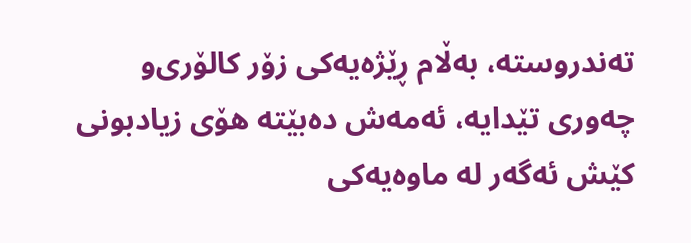تەندروستە، بەڵام ڕێژەیەکی زۆر کالۆری‌و چەوری تێدایە، ئەمەش دەبێتە هۆی زیادبونی کێش ئەگەر لە ماوەیەکی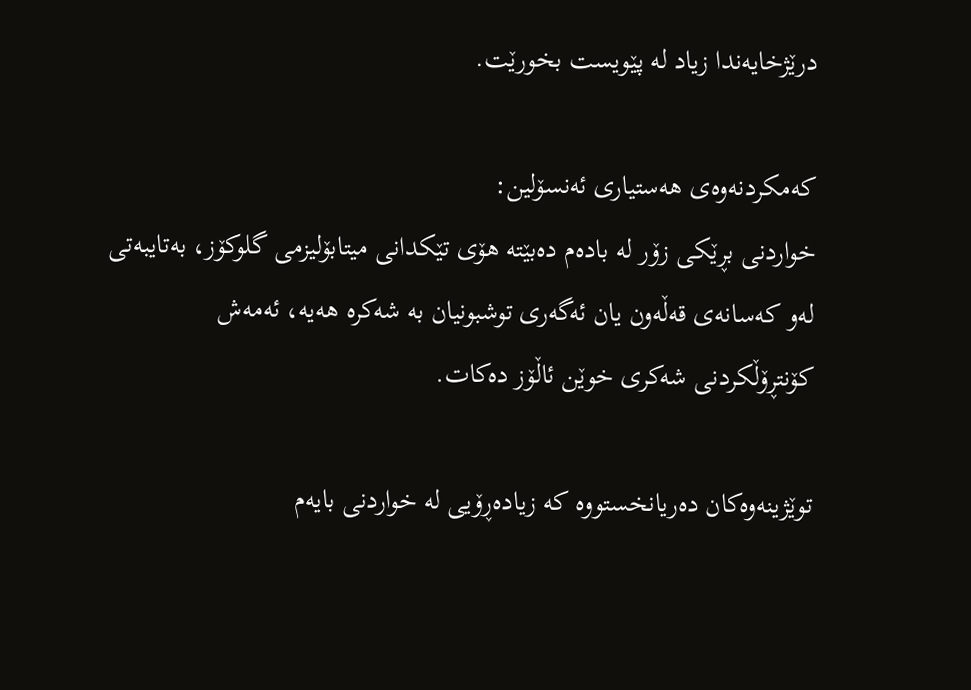درێژخایەندا زیاد لە پێویست بخورێت.

کەمکردنەوەی هەستیاری ئەنسۆلین:
خواردنی بڕێکی زۆر لە بادەم دەبێتە هۆی تێکدانی میتابۆلیزمی گلوکۆز، بەتایبەتی لەو کەسانەی قەڵەون یان ئەگەرى توشبونیان بە شەکرە هەیە، ئەمەش کۆنتڕۆڵکردنی شەکری خوێن ئاڵۆز دەکات.

توێژینەوەکان دەریانخستووە کە زیادەڕۆیی لە خواردنی بایەم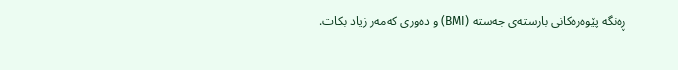ڕەنگە پێوەرەکانی بارستەی جەستە (BMI) و دەوری کەمەر زیاد بکات.